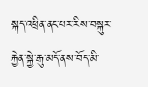སྐད་འཕྲིན་ནང་པར་རིས་བསྐུར་རྐྱེན་སྐྱེ་རྒུ་མདོ་ནས་བོད་མི་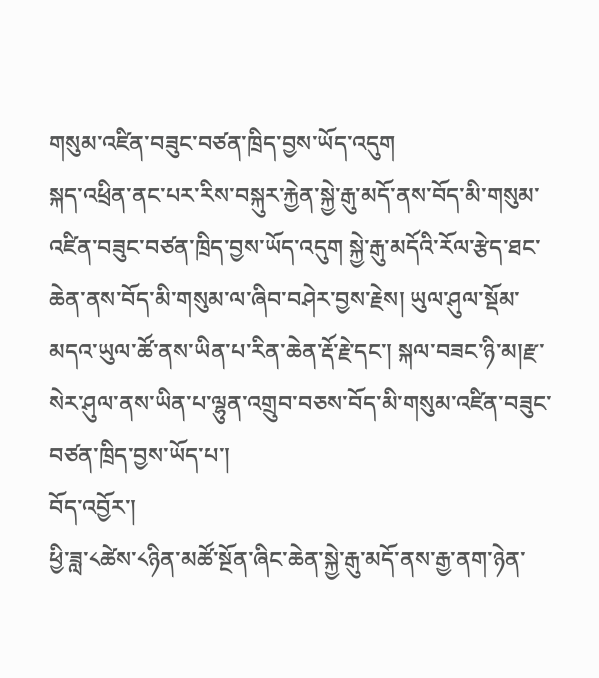གསུམ་འཛིན་བཟུང་བཙན་ཁྲིད་བྱས་ཡོད་འདུག
སྐད་འཕྲིན་ནང་པར་རིས་བསྐུར་རྐྱེན་སྐྱེ་རྒུ་མདོ་ནས་བོད་མི་གསུམ་འཛིན་བཟུང་བཙན་ཁྲིད་བྱས་ཡོད་འདུག སྐྱེ་རྒུ་མདོའི་རོལ་རྩེད་ཐང་ཆེན་ནས་བོད་མི་གསུམ་ལ་ཞིབ་བཤེར་བྱས་རྗེས། ཡུལ་ཤུལ་སྡོམ་མདའ་ཡུལ་ཚོ་ནས་ཡིན་པ་རིན་ཆེན་རྡོ་རྗེ་དང་། སྐལ་བཟང་ཉི་མ།རྫ་སེར་ཤུལ་ནས་ཡིན་པ་ལྷུན་འགྲུབ་བཅས་བོད་མི་གསུམ་འཛིན་བཟུང་བཙན་ཁྲིད་བྱས་ཡོད་པ་།
བོད་འབྱོར་།
ཕྱི་ཟླ་༨ཚེས་༨ཉིན་མཚོ་སྔོན་ཞིང་ཆེན་སྐྱེ་རྒུ་མདོ་ནས་རྒྱ་ནག་ཉེན་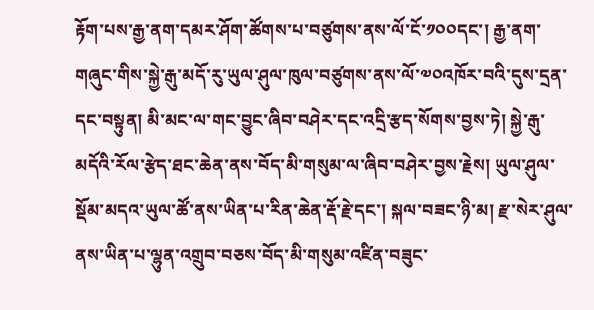རྟོག་པས་རྒྱ་ནག་དམར་ཤོག་ཚོགས་པ་བཙུགས་ནས་ལོ་ངོ་༡༠༠དང་། རྒྱ་ནག་གཞུང་གིས་སྐྱེ་རྒུ་མདོ་རུ་ཡུལ་ཤུལ་ཁུལ་བཙུགས་ནས་ལོ་༧༠འཁོར་བའི་དུས་དྲན་དང་བསྟུན། མི་མང་ལ་གང་བྱུང་ཞིབ་བཤེར་དང་འདྲི་རྩད་སོགས་བྱས་ཏེ། སྐྱེ་རྒུ་མདོའི་རོལ་རྩེད་ཐང་ཆེན་ནས་བོད་མི་གསུམ་ལ་ཞིབ་བཤེར་བྱས་རྗེས། ཡུལ་ཤུལ་སྡོམ་མདའ་ཡུལ་ཚོ་ནས་ཡིན་པ་རིན་ཆེན་རྡོ་རྗེ་དང་། སྐལ་བཟང་ཉི་མ། རྫ་སེར་ཤུལ་ནས་ཡིན་པ་ལྷུན་འགྲུབ་བཅས་བོད་མི་གསུམ་འཛིན་བཟུང་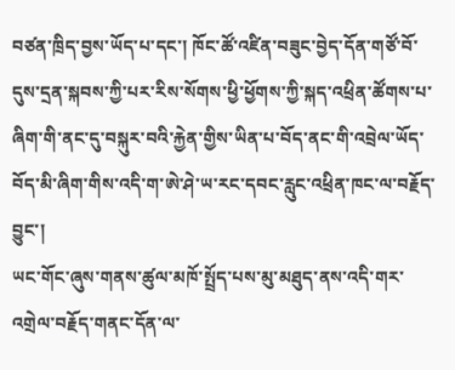བཙན་ཁྲིད་བྱས་ཡོད་པ་དང་། ཁོང་ཚོ་འཛིན་བཟུང་བྱེད་དོན་གཙོ་བོ་དུས་དྲན་སྐབས་ཀྱི་པར་རིས་སོགས་ཕྱི་ཕྱོགས་ཀྱི་སྐད་འཕྲིན་ཚོགས་པ་ཞིག་གི་ནང་དུ་བསྐུར་བའི་རྐྱེན་གྱིས་ཡིན་པ་བོད་ནང་གི་འབྲེལ་ཡོད་བོད་མི་ཞིག་གིས་འདི་ག་ཨེ་ཤེ་ཡ་རང་དབང་རླུང་འཕྲིན་ཁང་ལ་བརྗོད་བྱུང་།
ཡང་གོང་ཞུས་གནས་ཚུལ་མཁོ་སྤྲོད་པས་མུ་མཐུད་ནས་འདི་གར་འགྲེལ་བརྗོད་གནང་དོན་ལ་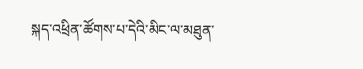སྐད་འཕྲིན་ཚོགས་པ་དེའི་མིང་ལ་མཐུན་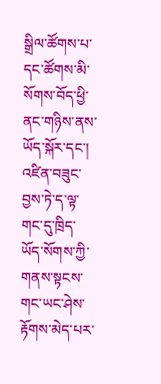སྒྲིལ་ཚོགས་པ་དང་ཚོགས་མི་སོགས་བོད་ཕྱི་ནང་གཉིས་ནས་ཡོད་སྐོར་དང་། འཛིན་བཟུང་བྱས་ཏེ་ད་ལྟ་གང་དུ་ཁྲིད་ཡོད་སོགས་ཀྱི་གནས་སྟངས་གང་ཡང་ཤེས་རྟོགས་མེད་པར་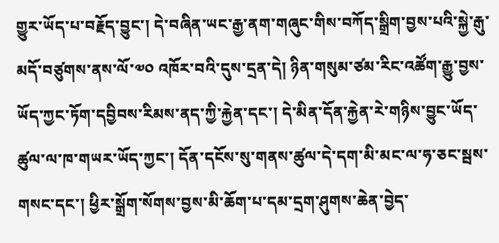གྱུར་ཡོད་པ་བརྗོད་བྱུང་། དེ་བཞིན་ཡང་རྒྱ་ནག་གཞུང་གིས་བཀོད་སྒྲིག་བྱས་པའི་སྐྱེ་རྒུ་མདོ་བཙུགས་ནས་ལོ་༧༠ འཁོར་བའི་དུས་དྲན་དེ། ཉིན་གསུམ་ཙམ་རིང་འཚོག་རྒྱུ་བྱས་ཡོད་ཀྱང་ཏོག་དབྱིབས་རིམས་ནད་ཀྱི་རྐྱེན་དང་། དེ་མིན་དོན་རྐྱེན་རེ་གཉིས་བྱུང་ཡོད་ཚུལ་ལ་ཁ་གཡར་ཡོད་ཀྱང་། དོན་དངོས་སུ་གནས་ཚུལ་དེ་དག་མི་མང་ལ་ཧ་ཅང་སྦས་གསང་དང་། ཕྱིར་སྒྲོག་སོགས་བྱས་མི་ཆོག་པ་དམ་དྲག་ཤུགས་ཆེན་བྱེད་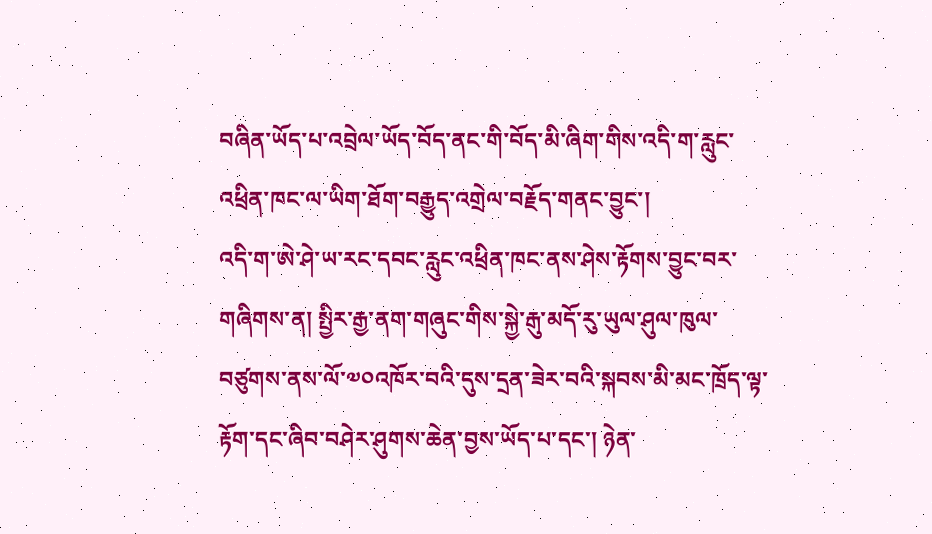བཞིན་ཡོད་པ་འབྲེལ་ཡོད་བོད་ནང་གི་བོད་མི་ཞིག་གིས་འདི་ག་རླུང་འཕྲིན་ཁང་ལ་ཡིག་ཐོག་བརྒྱུད་འགྲེལ་བརྗོད་གནང་བྱུང་།
འདི་ག་ཨེ་ཤེ་ཡ་རང་དབང་རླུང་འཕྲིན་ཁང་ནས་ཤེས་རྟོགས་བྱུང་བར་གཞིགས་ན། སྤྱིར་རྒྱ་ནག་གཞུང་གིས་སྐྱེ་རྒུ་མདོ་རུ་ཡུལ་ཤུལ་ཁུལ་བཙུགས་ནས་ལོ་༧༠འཁོར་བའི་དུས་དྲན་ཟེར་བའི་སྐབས་མི་མང་ཁྲོད་ལྟ་རྟོག་དང་ཞིབ་བཤེར་ཤུགས་ཆེན་བྱས་ཡོད་པ་དང་། ཉེན་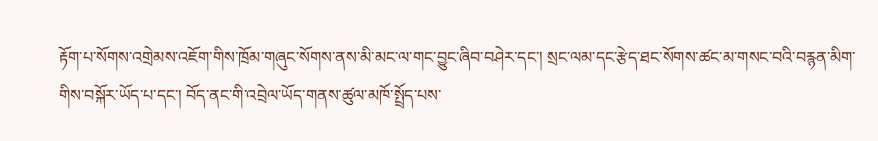རྟོག་པ་སོགས་འགྲེམས་འཇོག་གིས་ཁྲོམ་གཞུང་སོགས་ནས་མི་མང་ལ་གང་བྱུང་ཞིབ་བཤེར་དང་། སྲང་ལམ་དང་རྩེད་ཐང་སོགས་ཚང་མ་གསང་བའི་བརྙན་མིག་གིས་བསྐོར་ཡོད་པ་དང་། བོད་ནང་གི་འབྲེལ་ཡོད་གནས་ཚུལ་མཁོ་སྤྲོད་པས་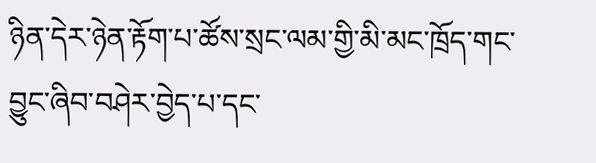ཉིན་དེར་ཉེན་རྟོག་པ་ཚོས་སྲང་ལམ་གྱི་མི་མང་ཁྲོད་གང་བྱུང་ཞིབ་བཤེར་བྱེད་པ་དང་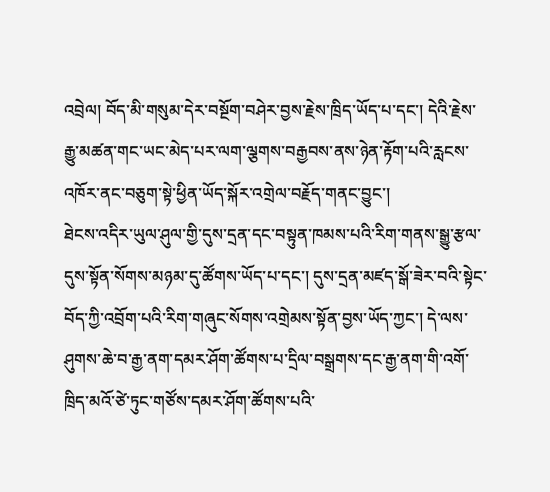འབྲེལ། བོད་མི་གསུམ་དེར་བསྔོག་བཤེར་བྱས་རྗེས་ཁྲིད་ཡོད་པ་དང་། དེའི་རྗེས་རྒྱུ་མཚན་གང་ཡང་མེད་པར་ལག་ལྕགས་བརྒྱབས་ནས་ཉེན་རྟོག་པའི་རླངས་འཁོར་ནང་བཅུག་སྟེ་ཕྱིན་ཡོད་སྐོར་འགྲེལ་བརྗོད་གནང་བྱུང་།
ཐེངས་འདིར་ཡུལ་ཤུལ་གྱི་དུས་དྲན་དང་བསྟུན་ཁམས་པའི་རིག་གནས་སྒྱུ་རྩལ་དུས་སྟོན་སོགས་མཉམ་དུ་ཚོགས་ཡོད་པ་དང་། དུས་དྲན་མཛད་སྒོ་ཟེར་བའི་སྟེང་བོད་ཀྱི་འབྲོག་པའི་རིག་གཞུང་སོགས་འགྲེམས་སྟོན་བྱས་ཡོད་ཀྱང་། དེ་ལས་ཤུགས་ཆེ་བ་རྒྱ་ནག་དམར་ཤོག་ཚོགས་པ་དྲིལ་བསྒྲགས་དང་རྒྱ་ནག་གི་འགོ་ཁྲིད་མའོ་ཙེ་ཏུང་གཙོས་དམར་ཤོག་ཚོགས་པའི་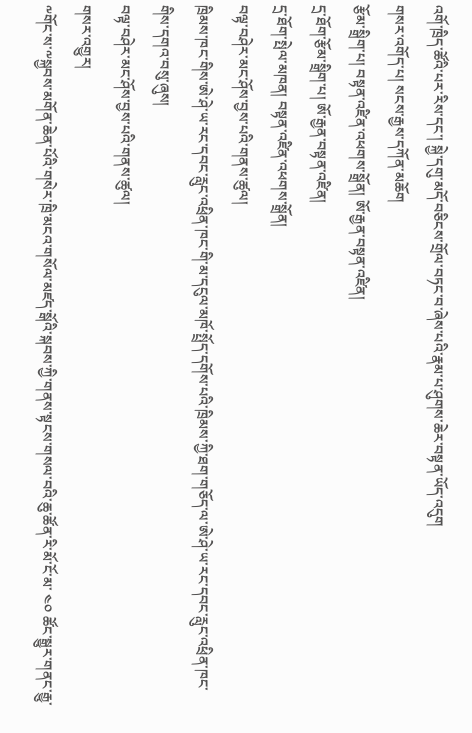འགོ་ཁྲིད་ཚོའི་པར་རིས་དང་། སྐྱེ་དགུ་མདོ་བཅིངས་གྲོལ་བཏང་བ་ཞེས་པའི་རྣམ་པ་ཤུགས་ཆེར་བསྟན་ཡོད་འདུག
གསར་འགོད་པ། སངས་རྒྱས་དཀོན་མཆོག
རྩོམ་སྒྲིག་པ། བསྟན་འཛིན་འཕགས་སྒྲོན། ཨོ་རྒྱན་བསྟན་འཛིན།
དྲ་ཐོག་རྩོམ་སྒྲིག་པ། ཨོ་རྒྱན་བསྟན་འཛིན།
དྲ་ཐོག་སྤེལ་མཁན། བསྟན་འཛིན་འཕགས་སྒྲོན།
བལྟ་བཤེར་མང་ཤོས་བྱས་པའི་གནས་ཚུལ།
ཁྲིམས་ཁང་གིས་ཨེ་ཤེ་ཡ་རང་དབང་རླུང་འཕྲིན་ཁང་གི་མ་དངུལ་མཁོ་སྤྲོད་དགོས་པའི་ཁྲིམས་ཀྱི་ཐག་གཅོད་ལ་ཨེ་ཤེ་ཡ་རང་དབང་རླུང་འཕྲིན་ཁང་གིས་དགའ་བསུ་ཞུས།
བལྟ་བཤེར་མང་ཤོས་བྱས་པའི་གནས་ཚུལ།
གསར་འགྱུར།
༸གོང་ས་༸སྐྱབས་མགོན་ཆེན་པོའི་གསེར་ཁྲི་མངའ་གསོལ་མཛད་སྒོའི་སྐབས་ཀྱི་གནས་སྟངས་གསལ་བའི་ཆུ་ཚོན་རི་མོ་ངོ་མ་ ༤༠ ཚོང་སྒྱུར་གནང་རྒྱུ་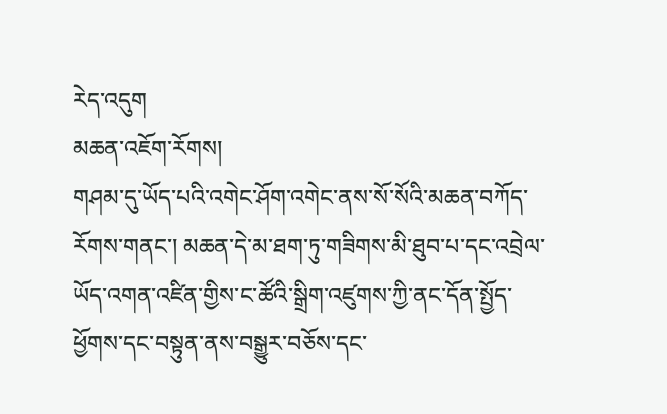རེད་འདུག
མཆན་འཇོག་རོགས།
གཤམ་དུ་ཡོད་པའི་འགེང་ཤོག་འགེང་ནས་སོ་སོའི་མཆན་བཀོད་རོགས་གནང་། མཆན་དེ་མ་ཐག་ཏུ་གཟིགས་མི་ཐུབ་པ་དང་འབྲེལ་ཡོད་འགན་འཛིན་གྱིས་ང་ཚོའི་སྒྲིག་འཛུགས་ཀྱི་ནང་དོན་སྤྱོད་ཕྱོགས་དང་བསྟུན་ནས་བསྒྱུར་བཅོས་དང་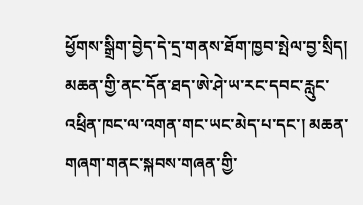ཕྱོགས་སྒྲིག་བྱེད་དེ་དྲ་གནས་ཐོག་ཁྱབ་སྤེལ་བྱ་སྲིད། མཆན་གྱི་ནང་དོན་ཐད་ཨེ་ཤེ་ཡ་རང་དབང་རླུང་འཕྲིན་ཁང་ལ་འགན་གང་ཡང་མེད་པ་དང་། མཆན་གཞག་གནང་སྐབས་གཞན་གྱི་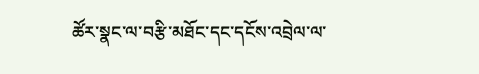ཚོར་སྣང་ལ་བརྩི་མཐོང་དང་དངོས་འབྲེལ་ལ་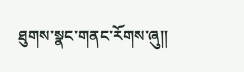ཐུགས་སྣང་གནང་རོགས་ཞུ༎